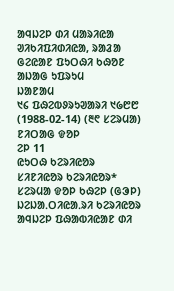ᱟᱧᱡᱮᱞ ᱰᱤ ᱢᱟᱨᱤᱭᱟ
ᱣᱤᱠᱤᱯᱤᱰᱤᱭᱟ, ᱨᱟᱲᱟ ᱜᱮᱭᱟᱱ ᱯᱩᱛᱷᱤ ᱠᱷᱚᱱ
ᱟᱡᱟᱜ ᱩᱯᱨᱩᱢ
ᱡᱟᱱᱟᱢ
᱑᱔ ᱯᱷᱮᱵᱽᱨᱩᱣᱟᱨᱤ ᱑᱙᱘᱘ (1988-02-14) (᱓᱖ ᱥᱮᱨᱢᱟ)
ᱱᱤᱛᱟᱜ ᱫᱚᱞ
ᱮᱞ 11
ᱭᱩᱛᱷ ᱠᱮᱨᱤᱭᱚᱨ
ᱥᱤᱱᱤᱭᱚᱨ ᱠᱮᱨᱤᱭᱚᱨ*
ᱥᱮᱨᱢᱟ ᱫᱚᱞ ᱠᱷᱮᱞ (ᱜᱳᱞ)
ᱡᱮᱡᱟᱹᱛᱤᱭᱟᱹᱨᱤ ᱠᱮᱨᱤᱭᱚᱨ
ᱟᱧᱡᱮᱞ ᱯᱷᱟᱵᱤᱭᱟᱱ ᱰᱤ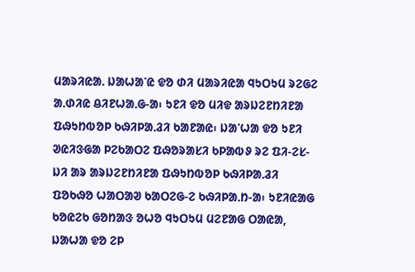ᱢᱟᱨᱤᱭᱟ. ᱡᱟᱦᱟᱸᱭ ᱫᱚ ᱰᱤ ᱢᱟᱨᱤᱭᱟ ᱧᱩᱛᱩᱢ ᱨᱮᱜᱮ ᱟᱹᱰᱤᱭ ᱪᱤᱱᱦᱟᱹᱜ-ᱟ᱾ ᱩᱱᱤ ᱫᱚ ᱢᱤᱫ ᱟᱨᱡᱮᱱᱴᱤᱱᱟ ᱯᱷᱩᱴᱵᱚᱞ ᱠᱷᱤᱞᱟᱹᱲᱤ ᱠᱟᱱᱟᱭ᱾ ᱡᱟᱸᱦᱟ ᱫᱚ ᱩᱱᱤ ᱣᱭᱤᱝᱜᱟ ᱞᱮᱠᱟᱛᱮ ᱯᱷᱚᱨᱟᱥᱤ ᱠᱞᱟᱵᱽ ᱨᱮ ᱯᱤ-ᱮᱥ-ᱡᱤ ᱟᱨ ᱟᱨᱡᱮᱱᱴᱤᱱᱟ ᱯᱷᱩᱴᱵᱚᱞ ᱠᱷᱤᱞᱟᱹᱲᱤ ᱯᱚᱠᱷᱚ ᱦᱟᱛᱟᱣ ᱠᱟᱛᱮᱜ-ᱮ ᱠᱷᱤᱞᱟᱹᱴ-ᱟ᱾ ᱩᱱᱤᱭᱟᱜ ᱠᱚᱭᱮᱠ ᱜᱚᱴᱟᱝ ᱚᱦᱚ ᱧᱩᱛᱩᱢ ᱢᱮᱱᱟᱜ ᱛᱟᱭᱟ, ᱡᱟᱦᱟ ᱫᱚ ᱮᱞ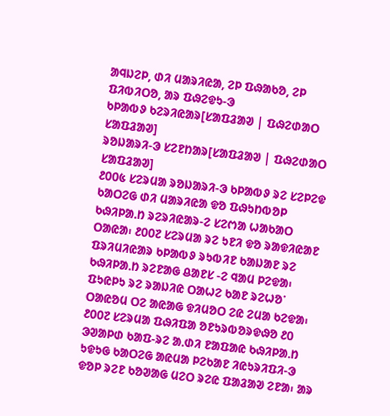ᱟᱧᱡᱮᱞ, ᱰᱤ ᱢᱟᱨᱤᱭᱟ, ᱮᱞ ᱯᱷᱟᱠᱚ, ᱮᱞ ᱯᱤᱵᱤᱛᱚ, ᱟᱨ ᱯᱷᱮᱫᱩ-ᱳ
ᱠᱞᱟᱵᱽ ᱠᱮᱨᱤᱭᱟᱨ[ᱥᱟᱯᱲᱟᱣ | ᱯᱷᱮᱰᱟᱛ ᱥᱟᱯᱲᱟᱣ]
ᱨᱚᱡᱟᱨᱤ-ᱳ ᱥᱮᱱᱴᱟᱨ[ᱥᱟᱯᱲᱟᱣ | ᱯᱷᱮᱰᱟᱛ ᱥᱟᱯᱲᱟᱣ]
᱒᱐᱐᱕ ᱥᱮᱨᱢᱟ ᱨᱚᱡᱟᱨᱤ-ᱳ ᱠᱞᱟᱵᱽ ᱨᱮ ᱥᱮᱞᱮᱫ ᱠᱟᱛᱮᱜ ᱰᱤ ᱢᱟᱨᱤᱭᱟ ᱫᱚ ᱯᱷᱩᱴᱵᱚᱞ ᱠᱷᱤᱞᱟᱹᱴ ᱨᱮᱨᱤᱭᱟᱨ-ᱮ ᱥᱮᱬᱟ ᱦᱟᱠᱟᱛ ᱛᱟᱭᱟ᱾ ᱒᱐᱐᱗ ᱥᱮᱨᱢᱟ ᱨᱮ ᱩᱱᱤ ᱫᱚ ᱨᱟᱫᱤᱭᱟᱱ ᱯᱨᱤᱢᱤᱭᱟᱨ ᱠᱞᱟᱵᱽ ᱨᱩᱵᱤᱱ ᱠᱟᱡᱟᱱ ᱨᱮ ᱠᱷᱤᱞᱟᱹᱴ ᱨᱮᱱᱟᱜ ᱪᱟᱱᱥ -ᱮ ᱧᱟᱢ ᱞᱮᱫᱟ᱾ ᱯᱩᱭᱞᱩ ᱨᱮ ᱨᱟᱡᱤᱭ ᱛᱟᱦᱮ ᱠᱟᱱ ᱨᱮᱦᱚᱸ ᱛᱟᱭᱚᱢ ᱛᱮ ᱟᱭᱟᱜ ᱫᱤᱢᱚᱛ ᱮᱭ ᱮᱢᱟ ᱠᱮᱫᱟ᱾ ᱒᱐᱐᱗ ᱥᱮᱨᱢᱟ ᱯᱷᱤᱯᱟ ᱚᱱᱩᱨᱵᱚᱨᱫᱷᱚ ᱒᱐ ᱳᱣᱟᱞᱰ ᱠᱟᱯ-ᱨᱮ ᱟᱹᱰᱤ ᱱᱟᱯᱟᱭ ᱠᱷᱤᱞᱟᱹᱴ ᱩᱫᱩᱜ ᱠᱟᱛᱮᱜ ᱟᱭᱢᱟ ᱞᱮᱠᱟᱱ ᱤᱭᱩᱨᱤᱯᱤ-ᱳ ᱫᱚᱞ ᱨᱮᱱ ᱠᱚᱣᱟᱜ ᱢᱮᱛ ᱨᱮᱭ ᱯᱟᱲᱟᱣ ᱮᱱᱟ᱾ ᱟᱨ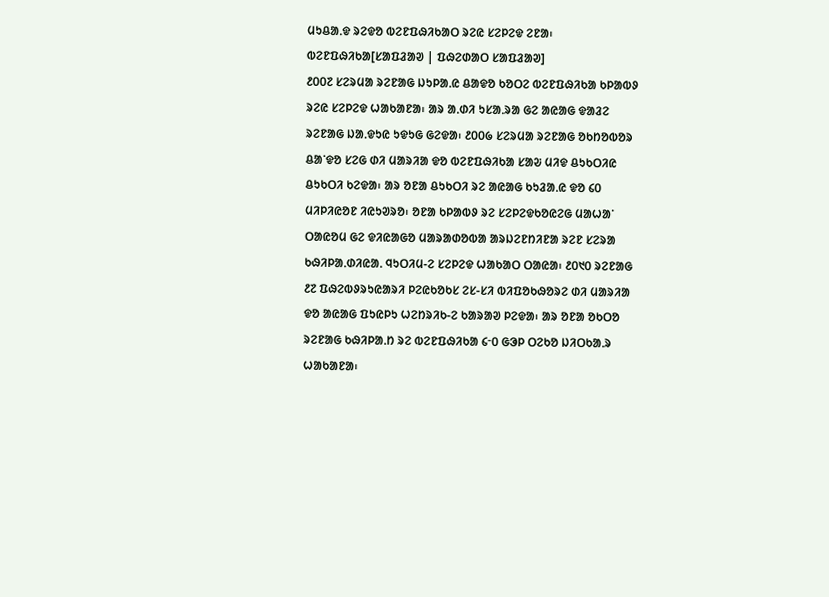ᱢᱩᱪᱟᱹᱫ ᱨᱮᱫᱚ ᱵᱮᱱᱯᱷᱤᱠᱟᱛ ᱨᱮᱭ ᱥᱮᱞᱮᱫ ᱮᱱᱟ᱾
ᱵᱮᱱᱯᱷᱤᱠᱟ[ᱥᱟᱯᱲᱟᱣ | ᱯᱷᱮᱰᱟᱛ ᱥᱟᱯᱲᱟᱣ]
᱒᱐᱐᱗ ᱥᱮᱨᱢᱟ ᱨᱮᱱᱟᱜ ᱡᱩᱞᱟᱹᱭ ᱪᱟᱫᱚ ᱠᱚᱛᱮ ᱵᱮᱱᱯᱷᱤᱠᱟ ᱠᱞᱟᱵᱽ ᱨᱮᱭ ᱥᱮᱞᱮᱫ ᱦᱟᱠᱟᱱᱟ᱾ ᱟᱨ ᱟᱹᱰᱤ ᱩᱥᱟᱹᱨᱟ ᱜᱮ ᱟᱭᱟᱜ ᱫᱟᱲᱮ ᱨᱮᱱᱟᱜ ᱡᱟᱹᱫᱩᱭ ᱩᱫᱩᱜ ᱜᱮᱫᱟ᱾ ᱒᱐᱐᱙ ᱥᱮᱨᱢᱟ ᱨᱮᱱᱟᱜ ᱚᱠᱴᱚᱵᱚᱨ ᱪᱟᱸᱫᱚ ᱥᱮᱜ ᱰᱤ ᱢᱟᱨᱤᱟ ᱫᱚ ᱵᱮᱱᱯᱷᱤᱠᱟ ᱥᱟᱶ ᱢᱤᱫ ᱪᱩᱠᱛᱤᱭ ᱪᱩᱠᱛᱤ ᱠᱮᱫᱟ᱾ ᱟᱨ ᱚᱱᱟ ᱪᱩᱠᱛᱤ ᱨᱮ ᱟᱭᱟᱜ ᱠᱩᱲᱟᱹᱭ ᱫᱚ ᱔᱐ ᱢᱤᱞᱤᱭᱚᱱ ᱤᱭᱩᱣᱨᱚ᱾ ᱚᱱᱟ ᱠᱞᱟᱵᱽ ᱨᱮ ᱥᱮᱞᱮᱫᱠᱚᱭᱮᱜ ᱢᱟᱦᱟᱸ ᱛᱟᱭᱚᱢ ᱜᱮ ᱫᱤᱭᱟᱜᱚ ᱢᱟᱨᱟᱰᱚᱵᱟ ᱟᱨᱡᱮᱱᱴᱤᱱᱟ ᱨᱮᱱ ᱥᱮᱨᱟ ᱠᱷᱤᱞᱟᱹᱰᱤᱭᱟᱹ ᱧᱩᱛᱤᱢ-ᱮ ᱥᱮᱞᱮᱫ ᱦᱟᱠᱟᱛ ᱛᱟᱭᱟ᱾ ᱒᱐᱑᱐ ᱨᱮᱱᱟᱜ ᱒᱗ ᱯᱷᱮᱵᱽᱨᱩᱭᱟᱨᱤ ᱞᱮᱭᱠᱚᱠᱥ ᱮᱥ-ᱥᱤ ᱵᱤᱯᱚᱠᱷᱚᱨᱮ ᱰᱤ ᱢᱟᱨᱤᱟ ᱫᱚ ᱟᱭᱟᱜ ᱯᱩᱭᱞᱩ ᱦᱮᱴᱨᱤᱠ-ᱮ ᱠᱟᱨᱟᱣ ᱞᱮᱫᱟ᱾ ᱟᱨ ᱚᱱᱟ ᱚᱠᱛᱚ ᱨᱮᱱᱟᱜ ᱠᱷᱤᱞᱟᱹᱴ ᱨᱮ ᱵᱮᱱᱯᱷᱤᱠᱟ ᱔ᱼ᱐ ᱜᱳᱞ ᱛᱮᱠᱚ ᱡᱤᱛᱠᱟᱹᱨ ᱦᱟᱠᱟᱱᱟ᱾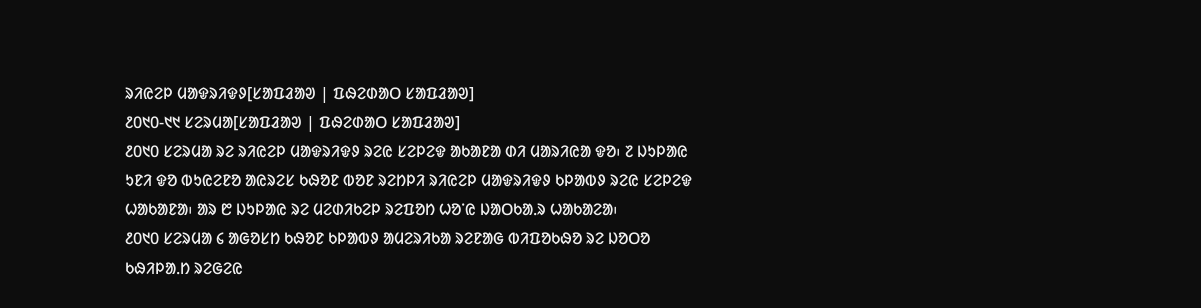ᱨᱤᱭᱮᱞ ᱢᱟᱫᱨᱤᱫᱽ[ᱥᱟᱯᱲᱟᱣ | ᱯᱷᱮᱰᱟᱛ ᱥᱟᱯᱲᱟᱣ]
᱒᱐᱑᱐-᱑᱑ ᱥᱮᱨᱢᱟ[ᱥᱟᱯᱲᱟᱣ | ᱯᱷᱮᱰᱟᱛ ᱥᱟᱯᱲᱟᱣ]
᱒᱐᱑᱐ ᱥᱮᱨᱢᱟ ᱨᱮ ᱨᱤᱭᱮᱞ ᱢᱟᱫᱨᱤᱫᱽ ᱨᱮᱭ ᱥᱮᱞᱮᱫ ᱟᱠᱟᱱᱟ ᱰᱤ ᱢᱟᱨᱤᱭᱟ ᱫᱚ᱾ ᱗ ᱡᱩᱞᱟᱭ ᱩᱱᱤ ᱫᱚ ᱵᱩᱭᱮᱱᱚ ᱟᱭᱨᱮᱥ ᱠᱷᱚᱱ ᱵᱚᱱ ᱨᱮᱴᱞᱤ ᱨᱤᱭᱮᱞ ᱢᱟᱫᱨᱤᱫᱽ ᱠᱞᱟᱵᱽ ᱨᱮᱭ ᱥᱮᱞᱮᱫ ᱦᱟᱠᱟᱱᱟ᱾ ᱟᱨ ᱘ ᱡᱩᱞᱟᱭ ᱨᱮ ᱢᱮᱰᱤᱠᱮᱞ ᱨᱮᱯᱚᱴ ᱦᱚᱸᱭ ᱡᱟᱛᱠᱟᱹᱨ ᱦᱟᱠᱟᱮᱟ᱾
᱒᱐᱑᱐ ᱥᱮᱨᱢᱟ ᱔ ᱟᱜᱚᱥᱴ ᱠᱷᱚᱱ ᱠᱞᱟᱵᱽ ᱟᱢᱮᱨᱤᱠᱟ ᱨᱮᱱᱟᱜ ᱵᱤᱯᱚᱠᱷᱚ ᱨᱮ ᱡᱚᱛᱚ ᱠᱷᱤᱞᱟᱹᱴ ᱨᱮᱜᱮᱭ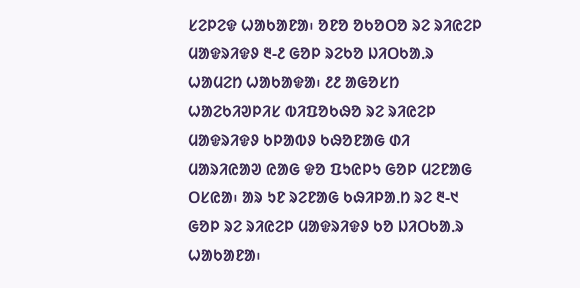ᱥᱮᱞᱮᱫ ᱦᱟᱠᱟᱱᱟ᱾ ᱚᱱᱚ ᱚᱠᱚᱛᱚ ᱨᱮ ᱨᱤᱭᱮᱞ ᱢᱟᱫᱨᱤᱫᱽ ᱓-᱒ ᱜᱚᱞ ᱨᱮᱠᱚ ᱡᱤᱛᱠᱟᱹᱨ ᱦᱟᱢᱮᱴ ᱦᱟᱠᱟᱫᱟ᱾ ᱒᱒ ᱟᱜᱚᱥᱴ ᱦᱟᱮᱠᱤᱣᱞᱤᱥ ᱵᱤᱯᱚᱠᱷᱚ ᱨᱮ ᱨᱤᱭᱮᱞ ᱢᱟᱫᱨᱤᱫᱽ ᱠᱞᱟᱵᱽ ᱠᱷᱚᱱᱟᱜ ᱰᱤ ᱢᱟᱨᱤᱭᱟᱣ ᱭᱟᱜ ᱫᱚ ᱯᱩᱭᱞᱩ ᱜᱚᱞ ᱢᱮᱱᱟᱜ ᱛᱥᱭᱟ᱾ ᱟᱨ ᱩᱱ ᱨᱮᱱᱟᱜ ᱠᱷᱤᱞᱟᱹᱴ ᱨᱮ ᱓-᱑ ᱜᱚᱞ ᱨᱮ ᱨᱤᱭᱮᱞ ᱢᱟᱫᱨᱤᱫᱽ ᱠᱚ ᱡᱤᱛᱠᱟᱹᱨ ᱦᱟᱠᱟᱱᱟ᱾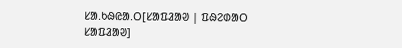ᱥᱟ.ᱠᱷᱭᱟ.ᱛ[ᱥᱟᱯᱲᱟᱣ | ᱯᱷᱮᱰᱟᱛ ᱥᱟᱯᱲᱟᱣ]